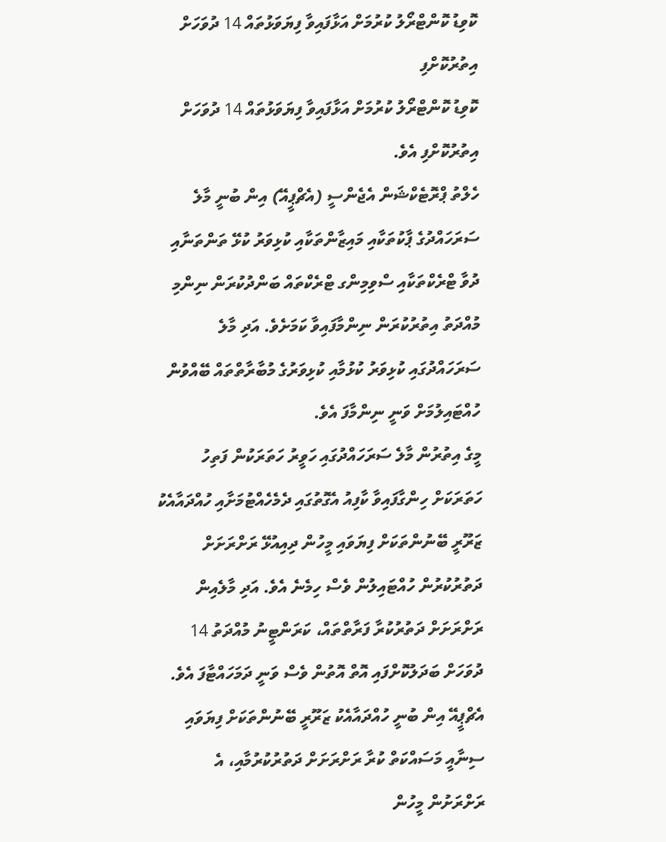ކޮވިޑު ކޮންޓްރޯލު ކުރުމަށް އަޅާފައިވާ ފިޔަވަޅުތައް 14 ދުވަހަށް އިތުރުކޮށްފި
ކޮވިޑު ކޮންޓްރޯލު ކުރުމަށް އަޅާފައިވާ ފިޔަވަޅުތައް 14 ދުވަހަށް އިތުރުކޮށްފި އެވެ.
ހެލްތު ޕްރޮޓެކްޝަން އެޖެންސީ (އެޗްޕީއޭ) އިން ބުނީ މާލެ ސަރަހައްދުގެ ޕާކުތަކާއި މައިޒާންތަކާއި ކުޅިވަރު ކުޅޭ ތަންތަނާއި ދުވާ ޓްރެކްތަކާއި ސްވިމިންގ ޓްރެކްތައް ބަންދުކުރަން ނިންމި މުއްދަތު އިތުރުކުރަން ނިންމާފައިވާ ކަމަށެވެ. އަދި މާލެ ސަރަހައްދުގައި ކުޅިވަރު ކުޅުމާއި ކުޅިވަރުގެ މުބާރާތްތައް ބޭއްވުން ހުއްޓައިލުމަށް ވަނީ ނިންމާފަ އެވެ.
މީގެ އިތުރުން މާލެ ސަރަހައްދުގައި ހަވީރު ހަތަރަކުން ފަތިހު ހަތަރަކަށް ހިންގާފައިވާ ކާފިއު އެގޮތުގައި ދެމެހެއްޓުމަށާއި ހުއްދައާއެކު ޒަރޫރީ ބޭނުންތަކަށް ފިޔަވައި މީހުން ދިއިއުޅޭ ރަށްރަށަށް ދަތުރުކުރުން ހުއްޓައިލުން ވެސް ހިމެނެ އެވެ. އަދި މާލެއިން ރަށްރަށަށް ދަތުރުކުރާ ފަރާތްތައް، ކަރަންޓީނު މުއްދަތު 14 ދުވަހަށް ބަދަލުކޮށްފައި އޮތް އޮތުން ވެސް ވަނީ ދަމަހައްޓާފަ އެވެ.
އެޗްޕީއޭ އިން ބުނީ ހުއްދައާއެކު ޒަރޫރީ ބޭނުންތަކަށް ފިޔަވައި ސިނާއީ މަސައްކަތް ކުރާ ރަށްރަށަށް ދަތުރުކުރުމާއި، އެ ރަށްރަށުން މީހުން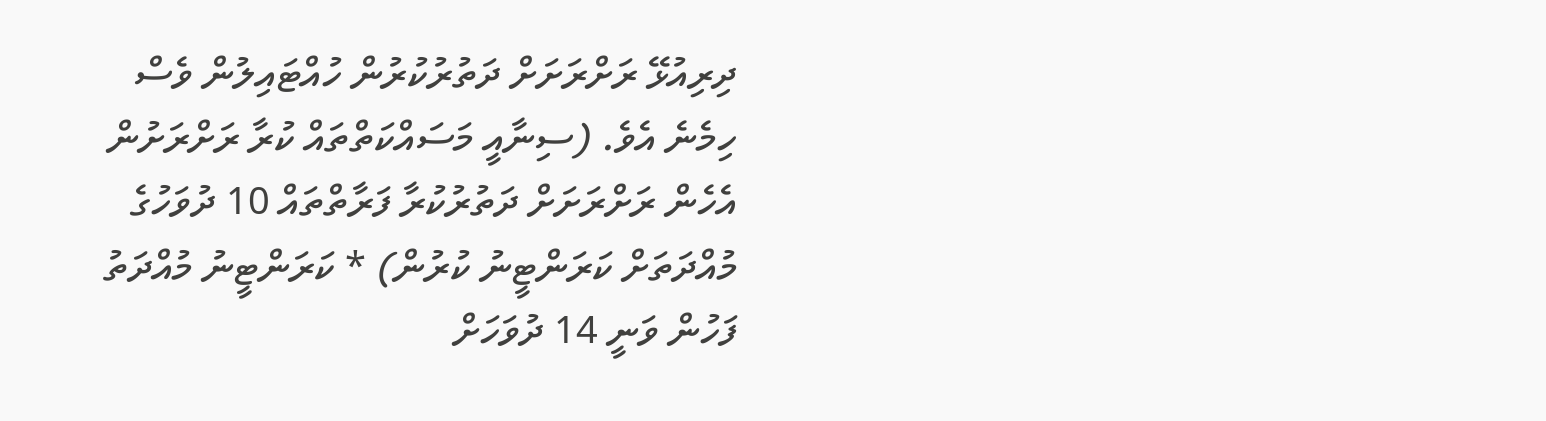ދިރިއުޅޭ ރަށްރަށަށް ދަތުރުކުރުން ހުއްޓައިލުން ވެސް ހިމެނެ އެވެ. (ސިނާއީ މަސައްކަތްތައް ކުރާ ރަށްރަށުން އެހެން ރަށްރަށަށް ދަތުރުކުރާ ފަރާތްތައް 10 ދުވަހުގެ މުއްދަތަށް ކަރަންޓީނު ކުރުން) * ކަރަންޓީނު މުއްދަތު ފަހުން ވަނީ 14 ދުވަހަށް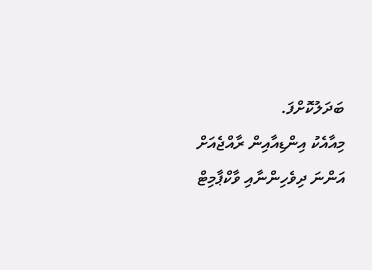ބަދަލުކޮށްފަ.
މިއާއެކު އިންޑިއާއިން ރާއްޖެއަށް އަންނަ ދިވެހިންނާއި ވާކްޕާމިޓް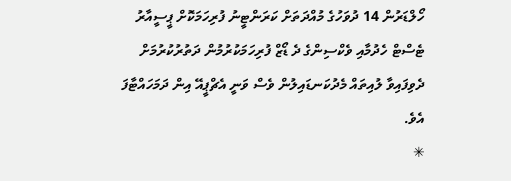ހޯލްޑަރުން 14 ދުވަހުގެ މުއްދަތަށް ކަރަންޓީނު ފުރިހަމަކޮށް ޕީސީއާރު ޓެސްޓް ހެދުމާއި ވެކްސިންގެ ދެ ޑޯޒް ފުރިހަމަކުރުމުން ދަތުރުކުރުމަށް ދެވިފައިވާ ލުއިތައް މެދުކަނޑައިލުން ވެސް ވަނީ އެޗްޕީއޭ އިން ދަމަހައްޓާފަ އެވެ.
✳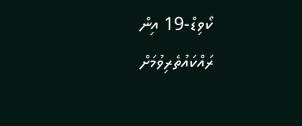ކޯވިޑް-19 އިން ރައްކައުތެރިވުމަށް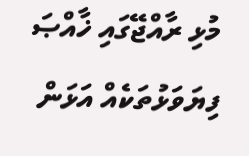މުޅި ރާއްޖޭގައި ޚާއްޞަ ފިޔަވަޅުތަކެއް އަޅަން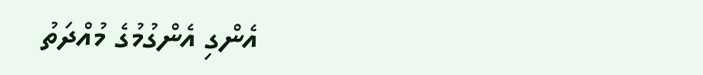އެންގި އެންގުމުގެ މުއްދަތު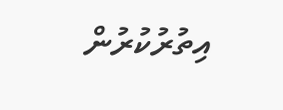އިތުރުކުރުން